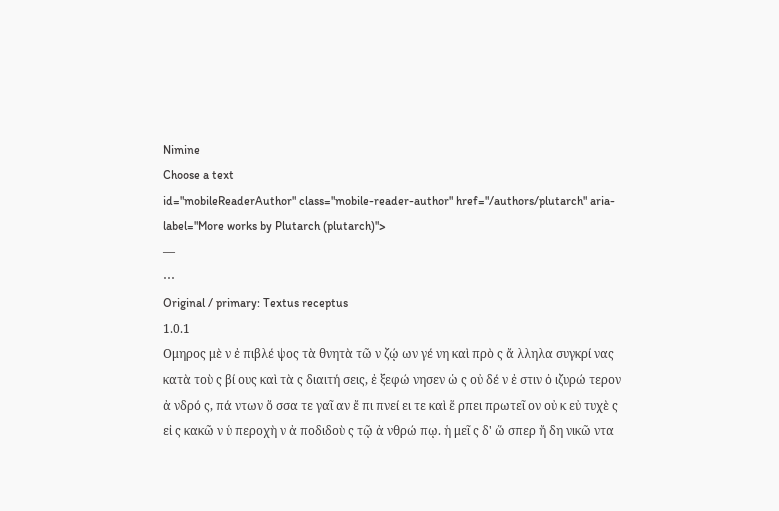Nimine
Choose a text
id="mobileReaderAuthor" class="mobile-reader-author" href="/authors/plutarch" aria-label="More works by Plutarch (plutarch)">
—
⋯
Original / primary: Textus receptus
1.0.1
Ομηρος μὲ ν ἐ πιβλέ ψος τὰ θνητὰ τῶ ν ζῴ ων γέ νη καὶ πρὸ ς ἄ λληλα συγκρί νας κατὰ τοὺ ς βί ους καὶ τὰ ς διαιτή σεις, ἐ ξεφώ νησεν ὡ ς οὐ δέ ν ἐ στιν ὀ ιζυρώ τερον ἀ νδρό ς, πά ντων ὅ σσα τε γαῖ αν ἔ πι πνεί ει τε καὶ ἕ ρπει πρωτεῖ ον οὐ κ εὐ τυχὲ ς εἰ ς κακῶ ν ὑ περοχὴ ν ἀ ποδιδοὺ ς τῷ ἀ νθρώ πῳ. ἡ μεῖ ς δ' ὥ σπερ ἤ δη νικῶ ντα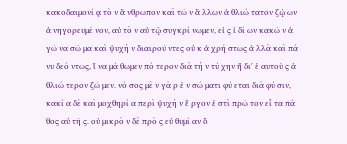κακοδαιμονί ᾳ τὸ ν ἄ νθρωπον καὶ τῶ ν ἄ λλων ἀ θλιώ τατον ζῴ ων ἀ νηγορευμέ νον, αὐ τὸ ν αὑ τῷ συγκρί νωμεν, εἰ ς ἰ δί ων κακῶ ν ἀ γῶ να σῶ μα καὶ ψυχὴ ν διαιροῦ ντες οὐ κ ἀ χρή στως ἀ λλὰ καὶ πά νυ δεό ντως, ἵ να μά θωμεν πό τερον διὰ τὴ ν τύ χην ἢ δι' ἑ αυτοὺ ς ἀ θλιώ τερον ζῶ μεν. νό σος μὲ ν γὰ ρ ἐ ν σώ ματι φύ εται διὰ φύ σιν, κακί α δὲ καὶ μοχθηρί α περὶ ψυχὴ ν ἔ ργον ἐ στὶ πρῶ τον εἶ τα πά θος αὐ τῆ ς. οὐ μικρὸ ν δὲ πρὸ ς εὐ θυμί αν ὄ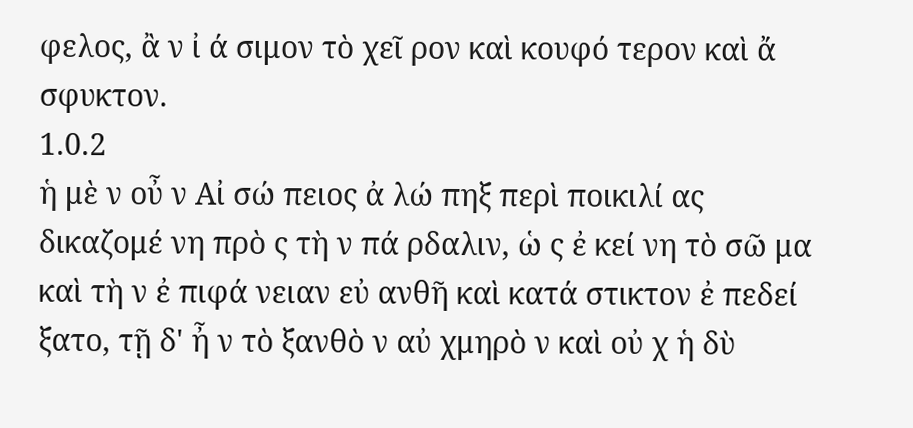φελος, ἂ ν ἰ ά σιμον τὸ χεῖ ρον καὶ κουφό τερον καὶ ἄ σφυκτον.
1.0.2
ἡ μὲ ν οὖ ν Αἰ σώ πειος ἀ λώ πηξ περὶ ποικιλί ας δικαζομέ νη πρὸ ς τὴ ν πά ρδαλιν, ὡ ς ἐ κεί νη τὸ σῶ μα καὶ τὴ ν ἐ πιφά νειαν εὐ ανθῆ καὶ κατά στικτον ἐ πεδεί ξατο, τῇ δ' ἦ ν τὸ ξανθὸ ν αὐ χμηρὸ ν καὶ οὐ χ ἡ δὺ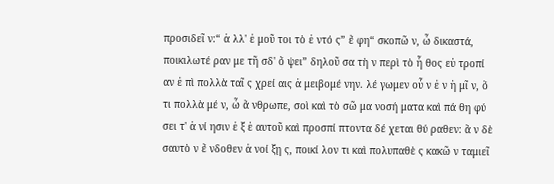προσιδεῖ ν:“ ἀ λλ' ἐ μοῦ τοι τὸ ἐ ντό ς” ἔ φη“ σκοπῶ ν, ὦ δικαστά, ποικιλωτέ ραν με τῆ σδ' ὄ ψει” δηλοῦ σα τὴ ν περὶ τὸ ἦ θος εὐ τροπί αν ἐ πὶ πολλὰ ταῖ ς χρεί αις ἀ μειβομέ νην. λέ γωμεν οὖ ν ἐ ν ἡ μῖ ν, ὅ τι πολλὰ μέ ν, ὦ ἄ νθρωπε, σοὶ καὶ τὸ σῶ μα νοσή ματα καὶ πά θη φύ σει τ' ἀ νί ησιν ἐ ξ ἑ αυτοῦ καὶ προσπί πτοντα δέ χεται θύ ραθεν: ἂ ν δὲ σαυτὸ ν ἔ νδοθεν ἀ νοί ξῃ ς, ποικί λον τι καὶ πολυπαθὲ ς κακῶ ν ταμιεῖ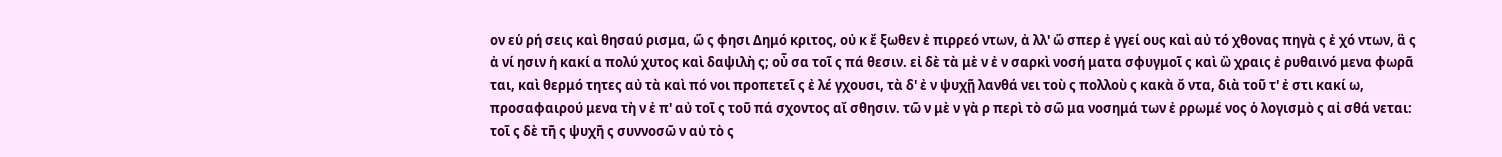ον εὑ ρή σεις καὶ θησαύ ρισμα, ὥ ς φησι Δημό κριτος, οὐ κ ἔ ξωθεν ἐ πιρρεό ντων, ἀ λλ' ὥ σπερ ἐ γγεί ους καὶ αὐ τό χθονας πηγὰ ς ἐ χό ντων, ἃ ς ἀ νί ησιν ἡ κακί α πολύ χυτος καὶ δαψιλὴ ς; οὖ σα τοῖ ς πά θεσιν. εἰ δὲ τὰ μὲ ν ἐ ν σαρκὶ νοσή ματα σφυγμοῖ ς καὶ ὢ χραις ἐ ρυθαινό μενα φωρᾶ ται, καὶ θερμό τητες αὐ τὰ καὶ πό νοι προπετεῖ ς ἐ λέ γχουσι, τὰ δ' ἐ ν ψυχῇ λανθά νει τοὺ ς πολλοὺ ς κακὰ ὄ ντα, διὰ τοῦ τ' ἐ στι κακί ω, προσαφαιρού μενα τὴ ν ἐ π' αὐ τοῖ ς τοῦ πά σχοντος αἴ σθησιν. τῶ ν μὲ ν γὰ ρ περὶ τὸ σῶ μα νοσημά των ἐ ρρωμέ νος ὁ λογισμὸ ς αἰ σθά νεται: τοῖ ς δὲ τῆ ς ψυχῆ ς συννοσῶ ν αὐ τὸ ς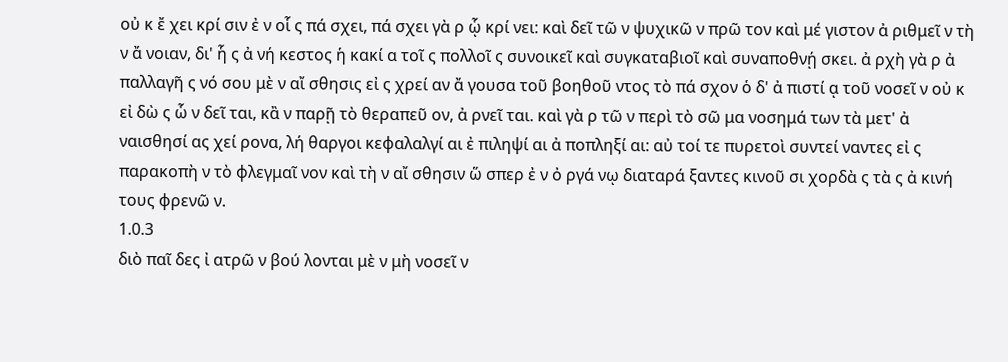οὐ κ ἔ χει κρί σιν ἐ ν οἷ ς πά σχει, πά σχει γὰ ρ ᾧ κρί νει: καὶ δεῖ τῶ ν ψυχικῶ ν πρῶ τον καὶ μέ γιστον ἀ ριθμεῖ ν τὴ ν ἄ νοιαν, δι' ἧ ς ἀ νή κεστος ἡ κακί α τοῖ ς πολλοῖ ς συνοικεῖ καὶ συγκαταβιοῖ καὶ συναποθνῄ σκει. ἀ ρχὴ γὰ ρ ἀ παλλαγῆ ς νό σου μὲ ν αἴ σθησις εἰ ς χρεί αν ἄ γουσα τοῦ βοηθοῦ ντος τὸ πά σχον ὁ δ' ἀ πιστί ᾳ τοῦ νοσεῖ ν οὐ κ εἰ δὼ ς ὧ ν δεῖ ται, κἂ ν παρῇ τὸ θεραπεῦ ον, ἀ ρνεῖ ται. καὶ γὰ ρ τῶ ν περὶ τὸ σῶ μα νοσημά των τὰ μετ' ἀ ναισθησί ας χεί ρονα, λή θαργοι κεφαλαλγί αι ἐ πιληψί αι ἀ ποπληξί αι: αὐ τοί τε πυρετοὶ συντεί ναντες εἰ ς παρακοπὴ ν τὸ φλεγμαῖ νον καὶ τὴ ν αἴ σθησιν ὥ σπερ ἐ ν ὀ ργά νῳ διαταρά ξαντες κινοῦ σι χορδὰ ς τὰ ς ἀ κινή τους φρενῶ ν.
1.0.3
διὸ παῖ δες ἰ ατρῶ ν βού λονται μὲ ν μὴ νοσεῖ ν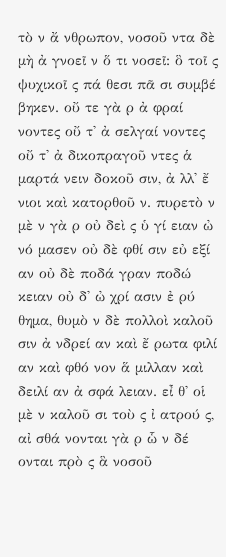τὸ ν ἄ νθρωπον, νοσοῦ ντα δὲ μὴ ἀ γνοεῖ ν ὅ τι νοσεῖ: ὃ τοῖ ς ψυχικοῖ ς πά θεσι πᾶ σι συμβέ βηκεν. οὔ τε γὰ ρ ἀ φραί νοντες οὔ τ' ἀ σελγαί νοντες οὔ τ' ἀ δικοπραγοῦ ντες ἁ μαρτά νειν δοκοῦ σιν, ἀ λλ' ἔ νιοι καὶ κατορθοῦ ν. πυρετὸ ν μὲ ν γὰ ρ οὐ δεὶ ς ὑ γί ειαν ὠ νό μασεν οὐ δὲ φθί σιν εὐ εξί αν οὐ δὲ ποδά γραν ποδώ κειαν οὐ δ' ὠ χρί ασιν ἐ ρύ θημα, θυμὸ ν δὲ πολλοὶ καλοῦ σιν ἀ νδρεί αν καὶ ἔ ρωτα φιλί αν καὶ φθό νον ἅ μιλλαν καὶ δειλί αν ἀ σφά λειαν. εἶ θ' οἱ μὲ ν καλοῦ σι τοὺ ς ἰ ατρού ς, αἰ σθά νονται γὰ ρ ὧ ν δέ ονται πρὸ ς ἃ νοσοῦ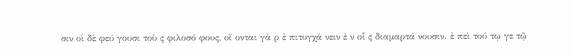σιν οἱ δὲ φεύ γουσι τοὺ ς φιλοσό φους, οἴ ονται γὰ ρ ἐ πιτυγχά νειν ἐ ν οἷ ς διαμαρτά νουσιν. ἐ πεὶ τού τῳ γε τῷ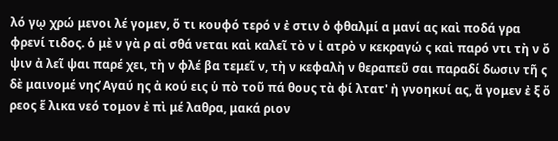λό γῳ χρώ μενοι λέ γομεν, ὅ τι κουφό τερό ν ἐ στιν ὀ φθαλμί α μανί ας καὶ ποδά γρα φρενί τιδος. ὁ μὲ ν γὰ ρ αἰ σθά νεται καὶ καλεῖ τὸ ν ἰ ατρὸ ν κεκραγώ ς καὶ παρό ντι τὴ ν ὄ ψιν ἀ λεῖ ψαι παρέ χει, τὴ ν φλέ βα τεμεῖ ν, τὴ ν κεφαλὴ ν θεραπεῦ σαι παραδί δωσιν τῆ ς δὲ μαινομέ νης̓ Αγαύ ης ἀ κού εις ὑ πὸ τοῦ πά θους τὰ φί λτατ' ἠ γνοηκυί ας, ἄ γομεν ἐ ξ ὄ ρεος ἕ λικα νεό τομον ἐ πὶ μέ λαθρα, μακά ριον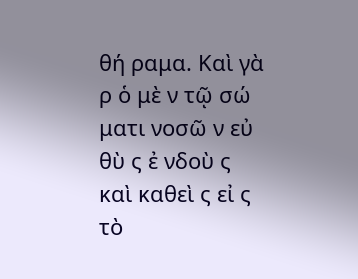θή ραμα. Καὶ γὰ ρ ὁ μὲ ν τῷ σώ ματι νοσῶ ν εὐ θὺ ς ἐ νδοὺ ς καὶ καθεὶ ς εἰ ς τὸ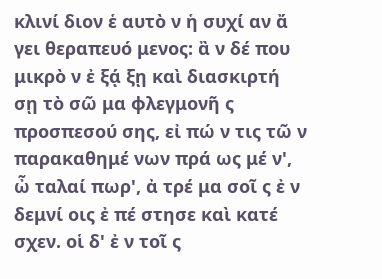κλινί διον ἑ αυτὸ ν ἡ συχί αν ἄ γει θεραπευό μενος: ἂ ν δέ που μικρὸ ν ἐ ξᾴ ξῃ καὶ διασκιρτή σῃ τὸ σῶ μα φλεγμονῆ ς προσπεσού σης, εἰ πώ ν τις τῶ ν παρακαθημέ νων πρά ως μέ ν', ὦ ταλαί πωρ', ἀ τρέ μα σοῖ ς ἐ ν δεμνί οις ἐ πέ στησε καὶ κατέ σχεν. οἱ δ' ἐ ν τοῖ ς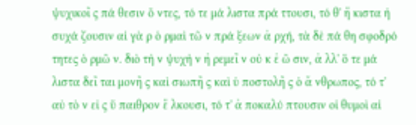ψυχικοῖ ς πά θεσιν ὄ ντες, τό τε μά λιστα πρά ττουσι, τό θ' ἥ κιστα ἡ συχά ζουσιν αἱ γὰ ρ ὁ ρμαὶ τῶ ν πρά ξεων ἀ ρχή, τὰ δὲ πά θη σφοδρό τητες ὁ ρμῶ ν. διὸ τὴ ν ψυχὴ ν ἠ ρεμεῖ ν οὐ κ ἐ ῶ σιν, ἀ λλ' ὅ τε μά λιστα δεῖ ται μονῆ ς καὶ σιωπῆ ς καὶ ὑ ποστολῆ ς ὁ ἄ νθρωπος, τό τ' αὐ τὸ ν εἰ ς ὕ παιθρον ἕ λκουσι, τό τ' ἀ ποκαλύ πτουσιν οἱ θυμοὶ αἱ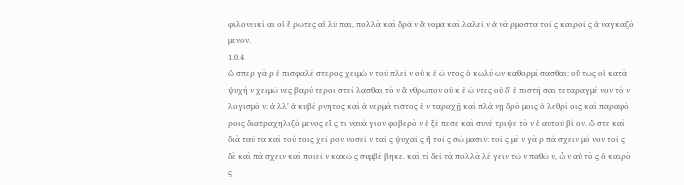φιλονεικί αι οἱ ἔ ρωτες αἱ λῦ παι, πολλὰ καὶ δρᾶ ν ἄ νομα καὶ λαλεῖ ν ἀ νά ρμοστα τοῖ ς καιροῖ ς ἀ ναγκαζό μενον.
1.0.4
ὥ σπερ γὰ ρ ἐ πισφαλέ στερος χειμὼ ν τοῦ πλεῖ ν οὐ κ ἐ ῶ ντος ὁ κωλύ ων καθορμί σασθαι: οὕ τως οἱ κατὰ ψυχὴ ν χειμῶ νες βαρύ τεροι στεί λασθαι τὸ ν ἄ νθρωπον οὐ κ ἐ ῶ ντες οὐ δ' ἐ πιστῆ σαι τεταραγμέ νον τὸ ν λογισμό ν: ἀ λλ' ἀ κυβέ ρνητος καὶ ἀ νερμά τιστος ἐ ν ταραχῇ καὶ πλά νῃ δρό μοις ὀ λεθρί οις καὶ παραφό ροις διατραχηλιζό μενος εἴ ς τι ναυά γιον φοβερὸ ν ἐ ξέ πεσε καὶ συνέ τριψε τὸ ν ἑ αυτοῦ βί ον. ὥ στε καὶ διὰ ταῦ τα καὶ τού τοις χεῖ ρον νοσεῖ ν ταῖ ς ψυχαῖ ς ἢ τοῖ ς σώ μασιν: τοῖ ς μὲ ν γὰ ρ πά σχειν μό νον τοῖ ς δὲ καὶ πά σχειν καὶ ποιεῖ ν κακῶ ς συμβέ βηκε. καὶ τί δεῖ τὰ πολλὰ λέ γειν τῶ ν παθῶ ν, ὧ ν αὐ τὸ ς ὁ καιρὸ ς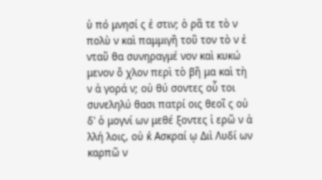ὑ πό μνησί ς ἐ στιν; ὁ ρᾶ τε τὸ ν πολὺ ν καὶ παμμιγῆ τοῦ τον τὸ ν ἐ νταῦ θα συνηραγμέ νον καὶ κυκώ μενον ὄ χλον περὶ τὸ βῆ μα καὶ τὴ ν ἀ γορά ν; οὐ θύ σοντες οὗ τοι συνεληλύ θασι πατρί οις θεοῖ ς οὐ δ' ὁ μογνί ων μεθέ ξοντες ἱ ερῶ ν ἀ λλή λοις, οὐ κ̓ Ασκραί ῳ Διὶ Λυδί ων καρπῶ ν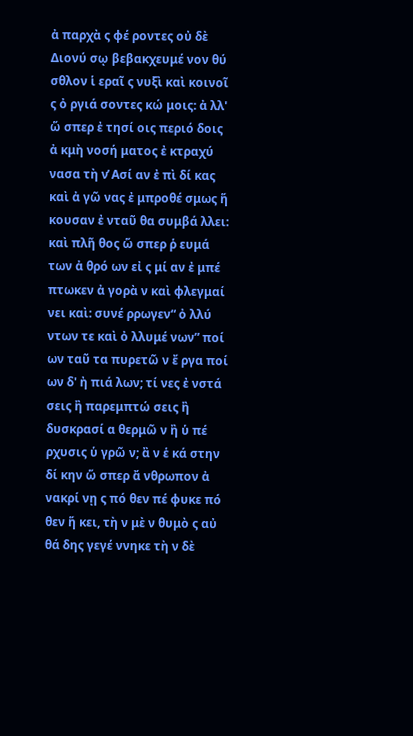ἀ παρχὰ ς φέ ροντες οὐ δὲ Διονύ σῳ βεβακχευμέ νον θύ σθλον ἱ εραῖ ς νυξὶ καὶ κοινοῖ ς ὀ ργιά σοντες κώ μοις: ἀ λλ' ὥ σπερ ἐ τησί οις περιό δοις ἀ κμὴ νοσή ματος ἐ κτραχύ νασα τὴ ν̓ Ασί αν ἐ πὶ δί κας καὶ ἀ γῶ νας ἐ μπροθέ σμως ἥ κουσαν ἐ νταῦ θα συμβά λλει: καὶ πλῆ θος ὥ σπερ ῥ ευμά των ἀ θρό ων εἰ ς μί αν ἐ μπέ πτωκεν ἀ γορὰ ν καὶ φλεγμαί νει καὶ: συνέ ρρωγεν“ ὀ λλύ ντων τε καὶ ὀ λλυμέ νων” ποί ων ταῦ τα πυρετῶ ν ἔ ργα ποί ων δ' ἠ πιά λων; τί νες ἐ νστά σεις ἢ παρεμπτώ σεις ἢ δυσκρασί α θερμῶ ν ἢ ὑ πέ ρχυσις ὑ γρῶ ν; ἂ ν ἑ κά στην δί κην ὥ σπερ ἄ νθρωπον ἀ νακρί νῃ ς πό θεν πέ φυκε πό θεν ἥ κει, τὴ ν μὲ ν θυμὸ ς αὐ θά δης γεγέ ννηκε τὴ ν δὲ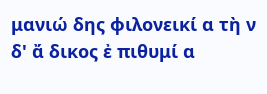μανιώ δης φιλονεικί α τὴ ν δ' ἄ δικος ἐ πιθυμί α